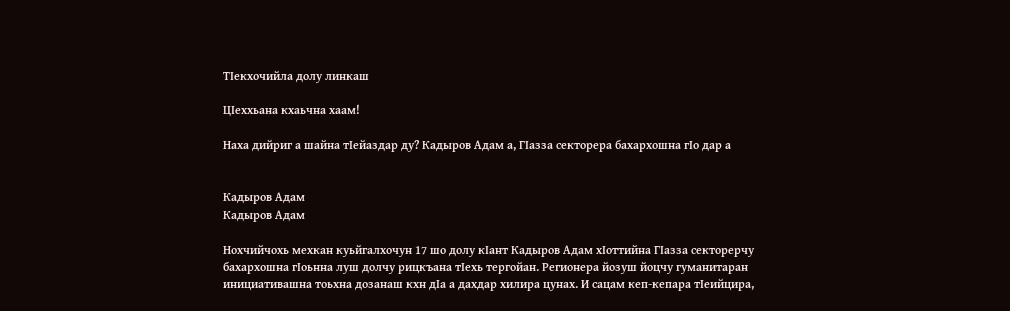ТIекхочийла долу линкаш

ЦIеххьана кхаьчна хаам!

Наха дийриг а шайна тIейаздар ду? Кадыров Адам а, ГIазза секторера бахархошна гIо дар а


Кадыров Адам
Кадыров Адам

Нохчийчохь мехкан куьйгалхочун 17 шо долу кӀант Кадыров Адам хӀоттийна ГIазза секторерчу бахархошна гӀоьнна луш долчу рицкъана тIехь тергойан. Регионера йозуш йоцчу гуманитаран инициативашна тоьхна дозанаш кхн дIа а дахдар хилира цунах. И сацам кеп-кепара тIеийцира,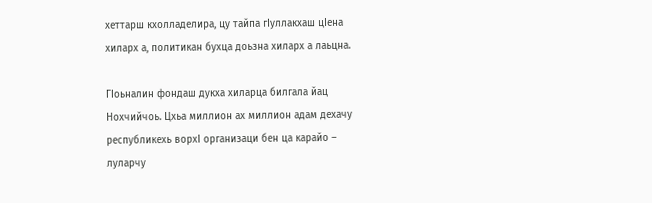хеттарш кхолладелира, цу тайпа гӀуллакхаш цIена хиларх а, политикан бухца доьзна хиларх а лаьцна.

ГIоьналин фондаш дукха хиларца билгала йац Нохчийчоь. Цхьа миллион ах миллион адам дехачу республикехь ворхӀ организаци бен ца карайо – луларчу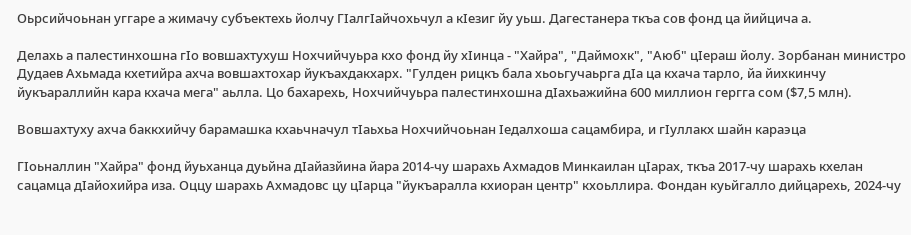Оьрсийчоьнан уггаре а жимачу субъектехь йолчу ГӀалгӀайчохьчул а кӀезиг йу уьш. Дагестанера ткъа сов фонд ца йийцича а.

Делахь а палестинхошна гIо вовшахтухуш Нохчийчуьра кхо фонд йу хIинца - "Хайра", "Даймохк", "Аюб" цIераш йолу. Зорбанан министро Дудаев Ахьмада кхетийра ахча вовшахтохар йукъахдакхарх. "Гулден рицкъ бала хьоьгучаьрга дIа ца кхача тарло, йа йихкинчу йукъараллийн кара кхача мега" аьлла. Цо бахарехь, Нохчийчуьра палестинхошна дIахьажийна 600 миллион гергга сом ($7,5 млн).

Вовшахтуху ахча баккхийчу барамашка кхаьчначул тIаьхьа Нохчийчоьнан Iедалхоша сацамбира, и гIуллакх шайн караэца

ГIоьналлин "Хайра" фонд йуьханца дуьйна дIайазйина йара 2014-чу шарахь Ахмадов Минкаилан цIарах, ткъа 2017-чу шарахь кхелан сацамца дIайохийра иза. Оццу шарахь Ахмадовс цу цIарца "йукъаралла кхиоран центр" кхоьллира. Фондан куьйгалло дийцарехь, 2024-чу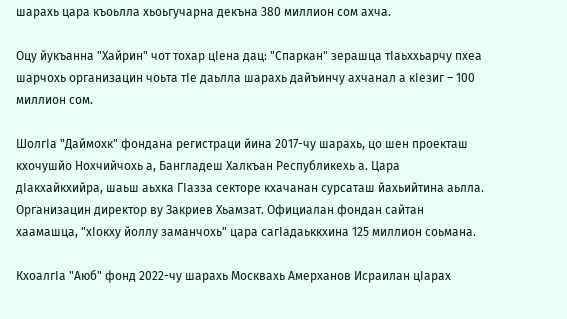шарахь цара къоьлла хьоьгучарна декъна 380 миллион сом ахча.

Оцу йукъанна "Хайрин" чот тохар цIена дац: "Спаркан" зерашца тIаьххьарчу пхеа шарчохь организацин чоьта тIе даьлла шарахь дайъинчу ахчанал а кIезиг – 100 миллион сом.

ШолгIа "Даймохк" фондана регистраци йина 2017-чу шарахь, цо шен проекташ кхочушйо Нохчийчохь а, Бангладеш Халкъан Республикехь а. Цара дIакхайкхийра, шаьш аьхка ГIазза секторе кхачанан сурсаташ йахьийтина аьлла. Организацин директор ву Закриев Хьамзат. Официалан фондан сайтан хаамашца, "хIокху йоллу заманчохь" цара сагIадаьккхина 125 миллион соьмана.

КхоалгӀа "Аюб" фонд 2022-чу шарахь Москвахь Амерханов Исраилан цIарах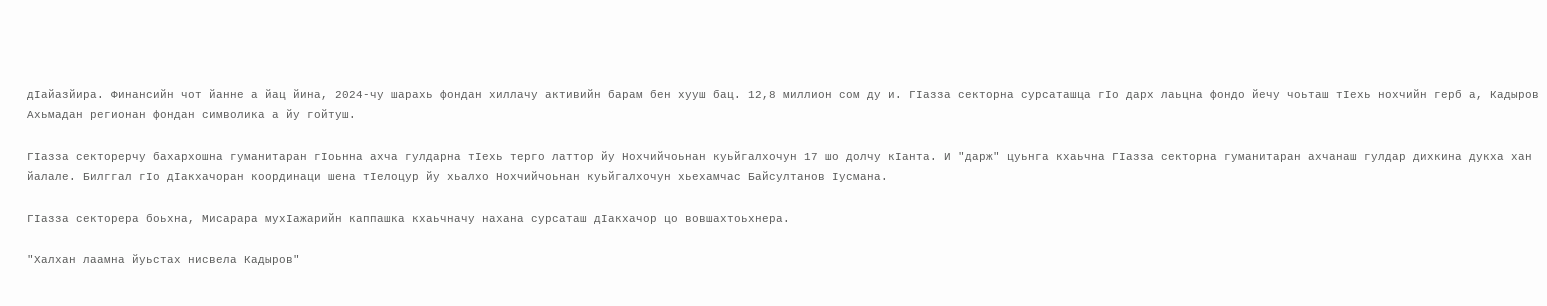дIайазйира. Финансийн чот йанне а йац йина, 2024-чу шарахь фондан хиллачу активийн барам бен хууш бац. 12,8 миллион сом ду и. ГIазза секторна сурсаташца гӀо дарх лаьцна фондо йечу чоьташ тӀехь нохчийн герб а, Кадыров Ахьмадан регионан фондан символика а йу гойтуш.

ГIазза секторерчу бахархошна гуманитаран гӀоьнна ахча гулдарна тӀехь терго латтор йу Нохчийчоьнан куьйгалхочун 17 шо долчу кӀанта. И "дарж" цуьнга кхаьчна ГIазза секторна гуманитаран ахчанаш гулдар дихкина дукха хан йалале. Билггал гӀо дӀакхачоран координаци шена тӀелоцур йу хьалхо Нохчийчоьнан куьйгалхочун хьехамчас Байсултанов Ӏусмана.

ГIазза секторера боьхна, Мисарара мухIажарийн каппашка кхаьчначу нахана сурсаташ дIакхачор цо вовшахтоьхнера.

"Халхан лаамна йуьстах нисвела Кадыров"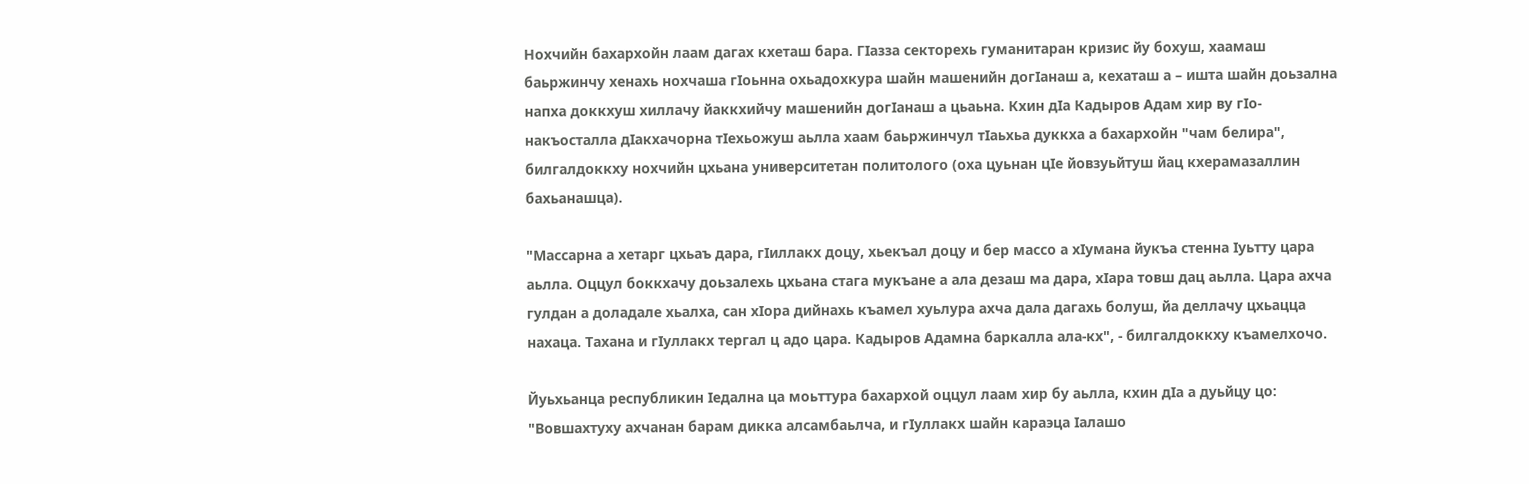Нохчийн бахархойн лаам дагах кхеташ бара. ГIазза секторехь гуманитаран кризис йу бохуш, хаамаш баьржинчу хенахь нохчаша гIоьнна охьадохкура шайн машенийн догIанаш а, кехаташ а – ишта шайн доьзална напха доккхуш хиллачу йаккхийчу машенийн догIанаш а цьаьна. Кхин дIа Кадыров Адам хир ву гӀо-накъосталла дӀакхачорна тӀехьожуш аьлла хаам баьржинчул тӀаьхьа дуккха а бахархойн "чам белира", билгалдоккху нохчийн цхьана университетан политолого (оха цуьнан цӀе йовзуьйтуш йац кхерамазаллин бахьанашца).

"Массарна а хетарг цхьаъ дара, гӀиллакх доцу, хьекъал доцу и бер массо а хIумана йукъа стенна Iуьтту цара аьлла. Оццул боккхачу доьзалехь цхьана стага мукъане а ала дезаш ма дара, хӀара товш дац аьлла. Цара ахча гулдан а доладале хьалха, сан хӀора дийнахь къамел хуьлура ахча дала дагахь болуш, йа деллачу цхьацца нахаца. Тахана и гIуллакх тергал ц адо цара. Кадыров Адамна баркалла ала-кх", - билгалдоккху къамелхочо.

Йуьхьанца республикин Ӏедална ца моьттура бахархой оццул лаам хир бу аьлла, кхин дIа а дуьйцу цо: "Вовшахтуху ахчанан барам дикка алсамбаьлча, и гIуллакх шайн караэца Iалашо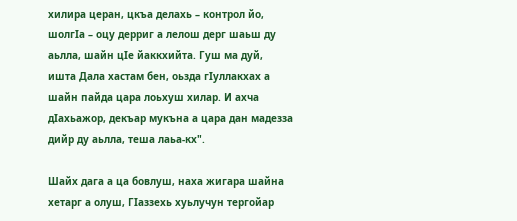хилира церан, цкъа делахь – контрол йо, шолгIа – оцу дерриг а лелош дерг шаьш ду аьлла, шайн цIе йаккхийта. Гуш ма дуй, ишта Дала хастам бен, оьзда гIуллакхах а шайн пайда цара лоьхуш хилар. И ахча дIахьажор, декъар мукъна а цара дан мадезза дийр ду аьлла, теша лаьа-кх".

Шайх дага а ца бовлуш, наха жигара шайна хетарг а олуш, ГIаззехь хуьлучун тергойар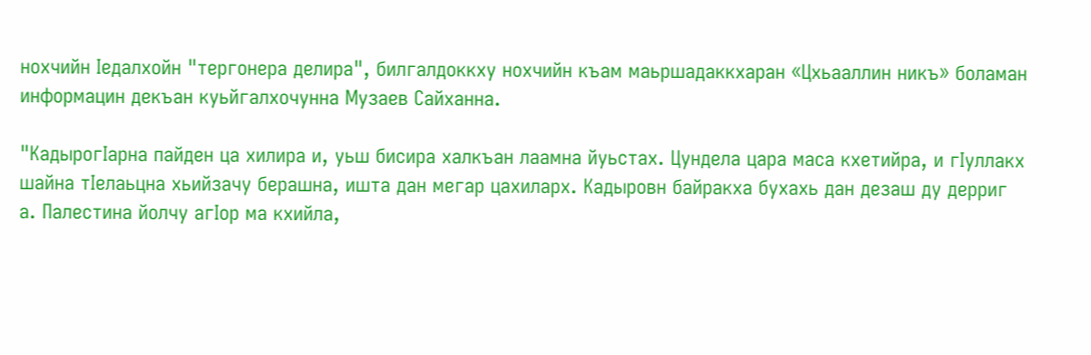нохчийн Iедалхойн "тергонера делира", билгалдоккху нохчийн къам маьршадаккхаран «Цхьааллин никъ» боламан информацин декъан куьйгалхочунна Музаев Сайханна.

"КадырогIарна пайден ца хилира и, уьш бисира халкъан лаамна йуьстах. Цундела цара маса кхетийра, и гIуллакх шайна тIелаьцна хьийзачу берашна, ишта дан мегар цахиларх. Кадыровн байракха бухахь дан дезаш ду дерриг а. Палестина йолчу агIор ма кхийла,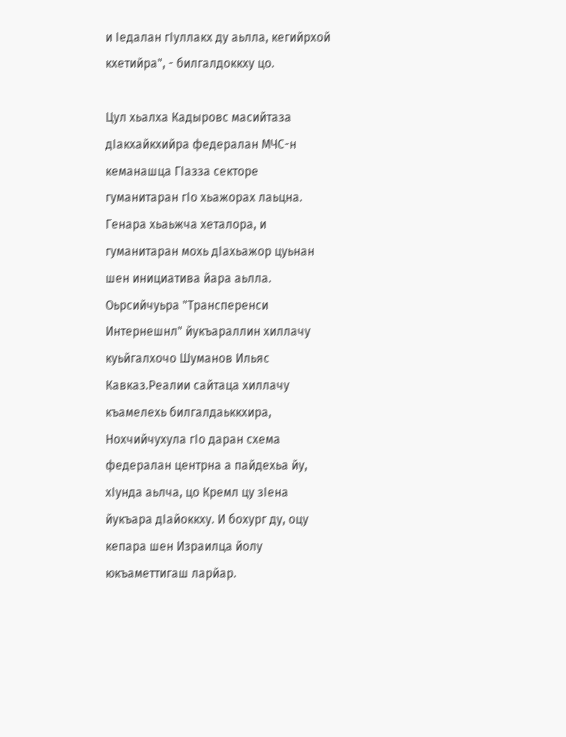и Iедалан гIуллакх ду аьлла, кегийрхой кхетийра", - билгалдоккху цо.

Цул хьалха Кадыровс масийтаза дIакхайкхийра федералан МЧС-н кеманашца ГIазза секторе гуманитаран гӀо хьажорах лаьцна. Генара хьаьжча хеталора, и гуманитаран мохь дӀахьажор цуьнан шен инициатива йара аьлла. Оьрсийчуьра "Трансперенси Интернешнл" йукъараллин хиллачу куьйгалхочо Шуманов Ильяс Кавказ.Реалии сайтаца хиллачу къамелехь билгалдаьккхира, Нохчийчухула гӀо даран схема федералан центрна а пайдехьа йу, хӀунда аьлча, цо Кремл цу зIена йукъара дӀайоккху. И бохург ду, оцу кепара шен Израилца йолу юкъаметтигаш ларйар.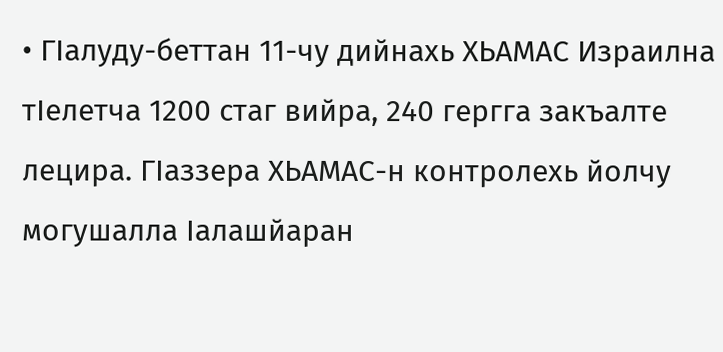• ГIалуду-беттан 11-чу дийнахь ХЬАМАС Израилна тIелетча 1200 стаг вийра, 240 гергга закъалте лецира. ГIаззера ХЬАМАС-н контролехь йолчу могушалла Iалашйаран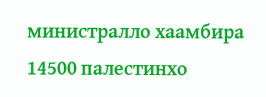министралло хаамбира 14500 палестинхо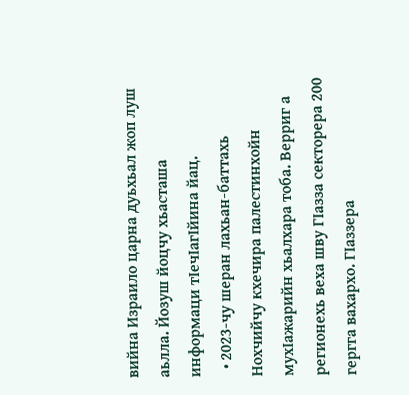вийна Израило царна дуьхьал жоп луш аьлла. Йозуш йоцчу хьасташа информаци тIечIагIйина йац.
  • 2023-чу шеран лахьан-баттахь Нохчийчу кхечира палестинхойн мухIажарийн хьалхара тоба. Верриг а регионехь веха шву ГIазза секторера 200 гергга вахархо. ГIаззера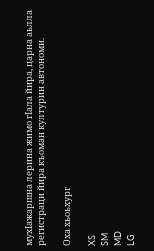мухIажаршна лерина жимо гIала йира, царна аьлла регистраци йира къоман културин автономи.

Оха хьоьхург

XS
SM
MD
LG